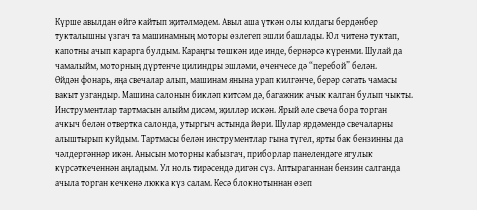Күрше авылдан өйгә кайтып җитәлмәдем. Авыл аша үткән олы юлдагы бердәнбер тукталышны үзгач та машинамның моторы өзлегеп эшли башлады. Юл читенә туктап, капотны ачып карарга булдым. Караңгы төшкән иде инде, бернәрсә күренми. Шулай да чамалыйм, моторның дүртенче цилиндры эшләми, өченчесе дә “перебой” белән.
Өйдән фонарь, яңа свечалар алып, машинам янына урап килгәнче, берәр сәгать чамасы вакыт узгандыр. Машина салонын бикләп китсәм дә, багажник ачык калган булып чыкты. Инструментлар тартмасын алыйм дисәм, җилләр искән. Ярый әле свеча бора торган ачкыч белән отвертка салонда, утыргыч астында йөри. Шулар ярдәмендә свечаларны алыштырып куйдым. Тартмасы белән инструментлар гына түгел, ярты бак бензинны да чәлдергәннәр икән. Анысын моторны кабызгач, приборлар панелендәге ягулык күрсәткеченнән аңладым. Ул ноль тирәсендә дигән сүз. Аптыраганнан бензин салганда ачыла торган кечкенә люкка күз салам. Кесә блокнотыннан өзеп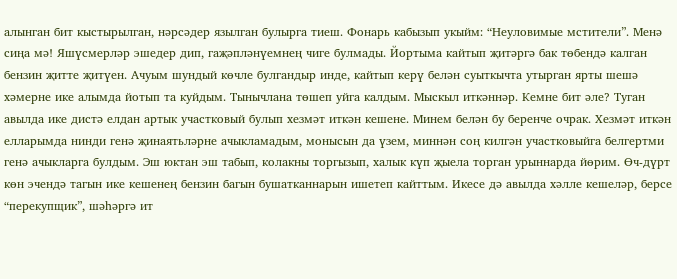алынган бит кыстырылган, нәрсәдер язылган булырга тиеш. Фонарь кабызып укыйм: “Неуловимые мстители”. Менә сиңа мә! Яшүсмерләр эшедер дип, гаҗәпләнүемнең чиге булмады. Йортыма кайтып җитәргә бак төбендә калган бензин җитте җитүен. Ачуым шундый көчле булгандыр инде, кайтып керү белән суыткычта утырган ярты шешә хәмерне ике алымда йотып та куйдым. Тынычлана төшеп уйга калдым. Мыскыл иткәннәр. Кемне бит әле? Туган авылда ике дистә елдан артык участковый булып хезмәт иткән кешене. Минем белән бу беренче очрак. Хезмәт иткән елларымда нинди генә җинаятьләрне ачыкламадым, монысын да үзем, миннән соң килгән участковыйга белгертми генә ачыкларга булдым. Эш юктан эш табып, колакны торгызып, халык күп җыела торган урыннарда йөрим. Өч-дүрт көн эчендә тагын ике кешенең бензин багын бушатканнарын ишетеп кайттым. Икесе дә авылда хәлле кешеләр, берсе “перекупщик”, шәһәргә ит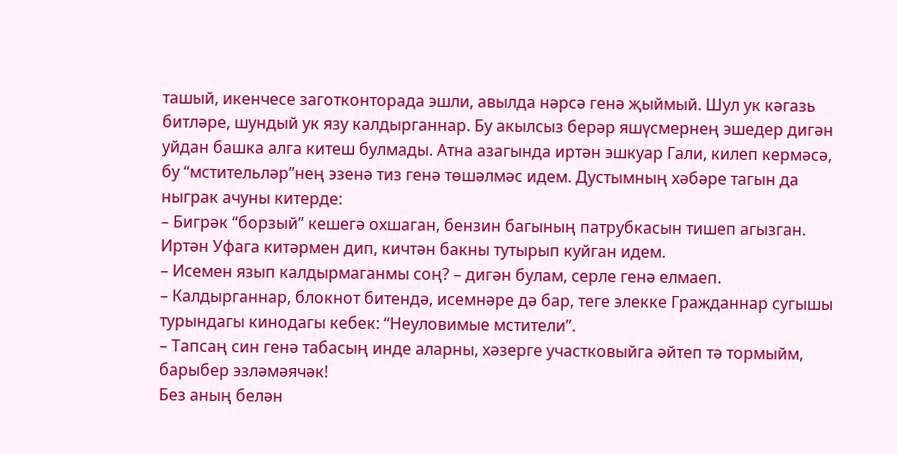ташый, икенчесе заготконторада эшли, авылда нәрсә генә җыймый. Шул ук кәгазь битләре, шундый ук язу калдырганнар. Бу акылсыз берәр яшүсмернең эшедер дигән уйдан башка алга китеш булмады. Атна азагында иртән эшкуар Гали, килеп кермәсә, бу “мстительләр”нең эзенә тиз генә төшәлмәс идем. Дустымның хәбәре тагын да ныграк ачуны китерде:
– Бигрәк “борзый” кешегә охшаган, бензин багының патрубкасын тишеп агызган. Иртән Уфага китәрмен дип, кичтән бакны тутырып куйган идем.
– Исемен язып калдырмаганмы соң? – дигән булам, серле генә елмаеп.
– Калдырганнар, блокнот битендә, исемнәре дә бар, теге элекке Гражданнар сугышы турындагы кинодагы кебек: “Неуловимые мстители”.
– Тапсаң син генә табасың инде аларны, хәзерге участковыйга әйтеп тә тормыйм, барыбер эзләмәячәк!
Без аның белән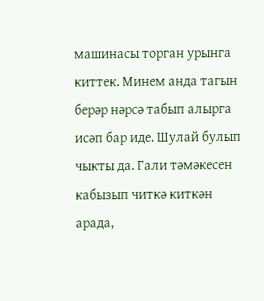машинасы торган урынга киттек. Минем анда тагын берәр нәрсә табып алырга исәп бар иде. Шулай булып чыкты да. Гали тәмәкесен кабызып читкә киткән арада,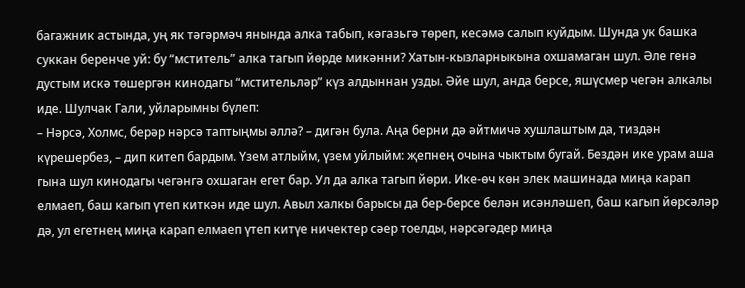багажник астында, уң як тәгәрмәч янында алка табып, кәгазьгә төреп, кесәмә салып куйдым. Шунда ук башка суккан беренче уй: бу “мститель” алка тагып йөрде микәнни? Хатын-кызларныкына охшамаган шул. Әле генә дустым искә төшергән кинодагы “мстительләр” күз алдыннан узды. Әйе шул, анда берсе, яшүсмер чегән алкалы иде. Шулчак Гали, уйларымны бүлеп:
– Нәрсә, Холмс, берәр нәрсә таптыңмы әллә? – дигән була. Аңа берни дә әйтмичә хушлаштым да, тиздән күрешербез, – дип китеп бардым. Үзем атлыйм, үзем уйлыйм: җепнең очына чыктым бугай. Бездән ике урам аша гына шул кинодагы чегәнгә охшаган егет бар. Ул да алка тагып йөри. Ике-өч көн элек машинада миңа карап елмаеп, баш кагып үтеп киткән иде шул. Авыл халкы барысы да бер-берсе белән исәнләшеп, баш кагып йөрсәләр дә, ул егетнең миңа карап елмаеп үтеп китүе ничектер сәер тоелды, нәрсәгәдер миңа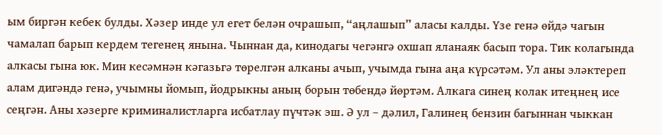ым биргән кебек булды. Хәзер инде ул егет белән очрашып, “аңлашып” аласы калды. Үзе генә өйдә чагын чамалап барып кердем тегенең янына. Чыннан да, кинодагы чегәнгә охшап яланаяк басып тора. Тик колагында алкасы гына юк. Мин кесәмнән кәгазьгә төрелгән алканы ачып, учымда гына аңа күрсәтәм. Ул аны эләктереп алам дигәндә генә, учымны йомып, йодрыкны аның борын төбендә йөртәм. Алкага синең колак итеңнең исе сеңгән. Аны хәзерге криминалистларга исбатлау пүчтәк эш. Ә ул – дәлил, Галинең бензин багыннан чыккан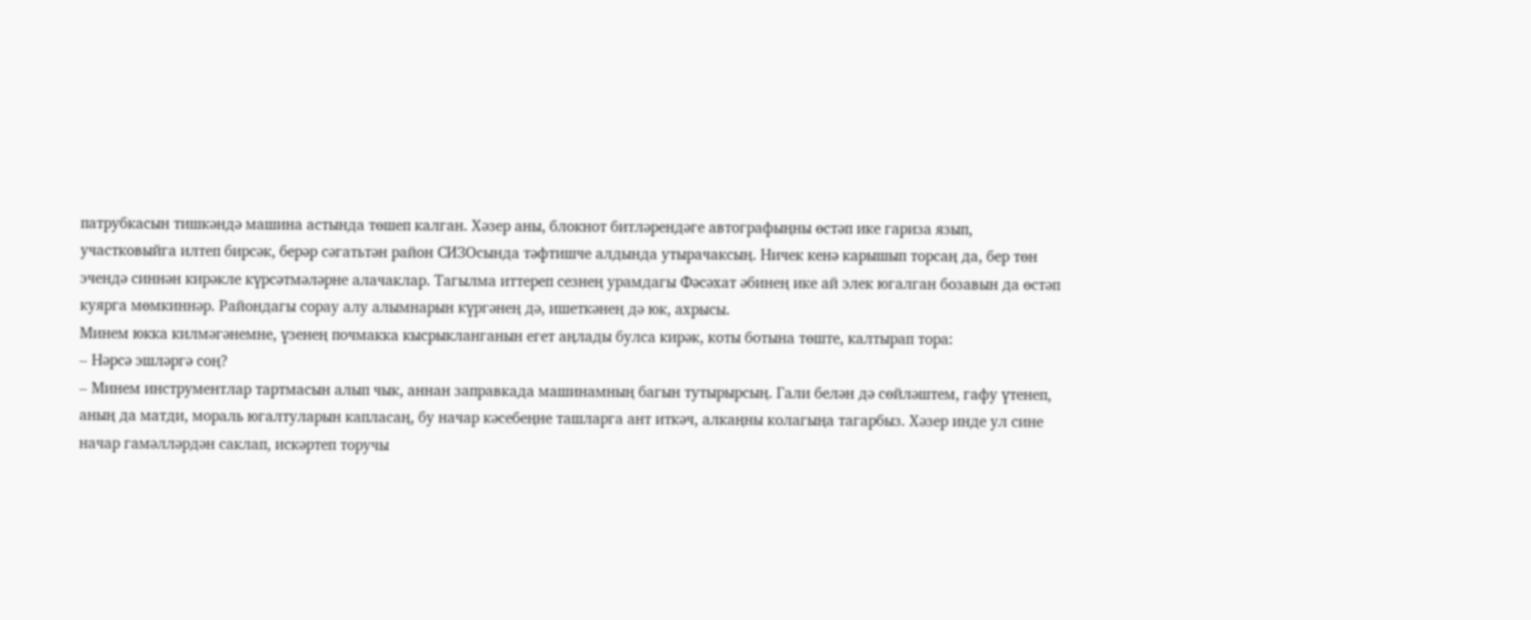патрубкасын тишкәндә машина астында төшеп калган. Хәзер аны, блокнот битләрендәге автографыңны өстәп ике гариза язып, участковыйга илтеп бирсәк, берәр сәгатьтән район СИЗОсында тәфтишче алдында утырачаксың. Ничек кенә карышып торсаң да, бер төн эчендә синнән кирәкле күрсәтмәләрне алачаклар. Тагылма иттереп сезнең урамдагы Фәсәхат әбинең ике ай элек югалган бозавын да өстәп куярга мөмкиннәр. Райондагы сорау алу алымнарын күргәнең дә, ишеткәнең дә юк, ахрысы.
Минем юкка килмәгәнемне, үзенең почмакка кысрыкланганын егет аңлады булса кирәк, коты ботына төште, калтырап тора:
– Нәрсә эшләргә соң?
– Минем инструментлар тартмасын алып чык, аннан заправкада машинамның багын тутырырсың. Гали белән дә сөйләштем, гафу үтенеп, аның да матди, мораль югалтуларын капласаң, бу начар кәсебеңне ташларга ант иткәч, алкаңны колагыңа тагарбыз. Хәзер инде ул сине начар гамәлләрдән саклап, искәртеп торучы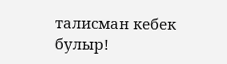талисман кебек булыр!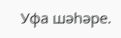Уфа шәһәре.